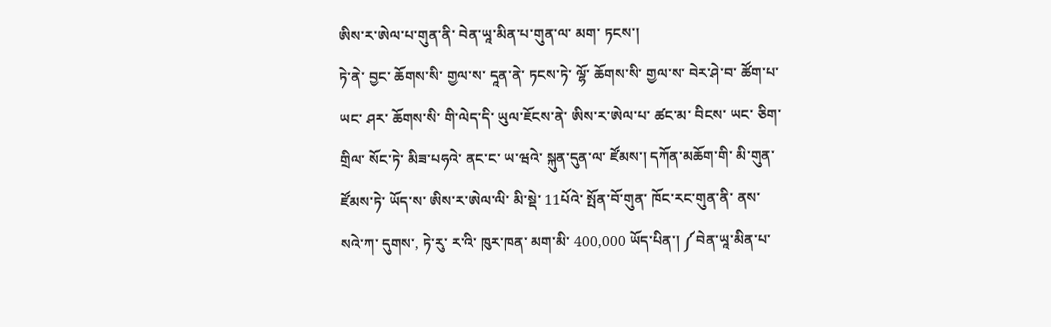ཨིས་ར་ཨེལ་པ་གུན་ནི་ བེན་ཡཱ་མིན་པ་གུན་ལ་ མག་ ཏངས་།
ཏེ་ནེ་ བྱང་ ཆོགས་སི་ གྱལ་ས་ དཱན་ནེ་ ཏངས་ཏེ་ ལྷོ་ ཆོགས་སི་ གྱལ་ས་ བེར་ཤེ་བ་ ཚོག་པ་ ཡང་ ཤར་ ཆོགས་སི་ གི་ལེད་དི་ ཡུལ་ཇོངས་ནེ་ ཨིས་ར་ཨེལ་པ་ ཚང་མ་ བིངས་ ཡང་ ཅིག་གྲིལ་ སོང་ཏེ་ མིཟ་པཧའེ་ ནང་ང་ ཡ་ཝའེ་ སྐུན་དུན་ལ་ ཛོམས་། དཀོན་མཆོག་གི་ མི་གུན་ ཛོམས་ཏེ་ ཡོད་ས་ ཨིས་ར་ཨེལ་ལི་ མི་སྡེ་ 11པོའེ་ སྤོན་བོ་གུན་ ཁོང་རང་གུན་ནི་ ནས་སའེ་ཀ་ དུགས་, ཏེ་རུ་ ར་འི་ ཁུར་ཁན་ མག་མི་ 400,000 ཡོད་པིན་། ༼བེན་ཡཱ་མིན་པ་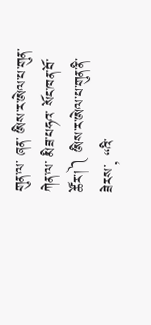གུན་ལ་ ཞན་ ཨིས་ར་ཨེལ་པ་གུན་ ཀེན་ལ་ མིཟ་པཧའ་ སོང་ཁན་བོ་ ཚོར་།༽ ཨིས་ར་ཨེལ་པ་གུན་ནི་ ཟེརས་, “འི་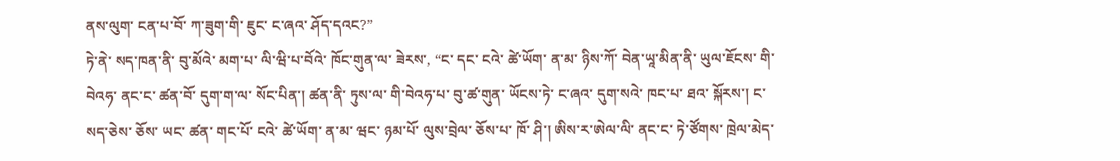ནས་ལུག་ ངན་པ་བོ་ ཀ་ཟུག་གི་ ཇུང་ ང་ཞའ་ ཤོད་དའང?”
ཏེ་ནེ་ སད་ཁན་ནི་ བུ་མོའེ་ མག་པ་ ལི་ཝི་པ་བོའེ་ ཁོང་གུན་ལ་ ཟེརས་, “ང་ དང་ ངའེ་ ཚེ་ཡོག་ ན་མ་ ཉིས་ཀོ་ བེན་ཡཱ་མིན་ནི་ ཡུལ་ཇོངས་ གི་བེའཧ་ ནང་ང་ ཚན་བོ་ དུག་ག་ལ་ སོང་པིན་། ཚན་ནི་ ཏུས་ལ་ གི་བེའཧ་པ་ བུ་ཚ་གུན་ ཡོངས་ཏེ་ ང་ཞའ་ དུག་སའེ་ ཁང་པ་ ཐའ་ སྐོརས་། ང་ སད་ཅེས་ ཅོས་ ཡང་ ཚན་ གང་པོ་ ངའེ་ ཚེ་ཡོག་ ན་མ་ ཝང་ ཉམ་པོ་ ལུས་བྲེལ་ ཅོས་པ་ ཁོ་ ཤི་། ཨིས་ར་ཨེལ་ལི་ ནང་ང་ ཏེ་ཙོགས་ ཁྲེལ་མེད་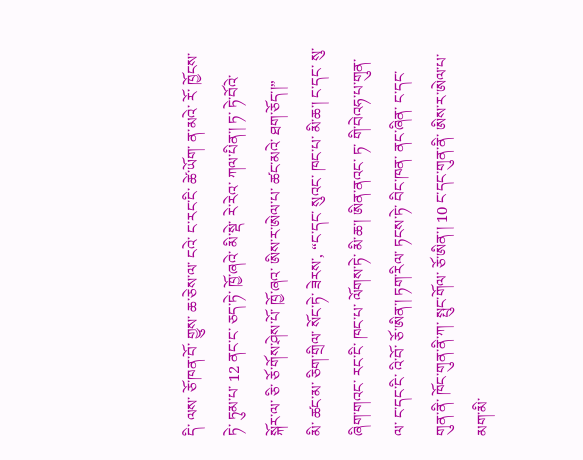དི་ ལས་ ཅོ་ཁན་བོ་ གྱུས་ ཆ་ཅེས་ལ་ ངའེ་ ང་རང་ངི་ ཚེ་ཡོག་ ན་མའེ་ རོ་ ཁྱོངས་ཏེ་ ཏུམ་པ་ 12 ནང་ང་ ཅད་ཏེ་ ཁྱོ་ཞའེ་ མི་སྡེ་ རེ་རེའ་ ཀལ་པིན་། ཏ་ ཏེ་བོའེ་ སྐོར་ལ་ ཅི་ ཅོ་གོས་ཤེས་པོ་ ཁྱོ་ཞའ་ ཨིས་ར་ཨེལ་པ་ ཚང་མའེ་ ཐག་ཅོད་།”
མི་ ཚང་མ་ ཅིག་གྲིལ་ སོང་ཏེ་ ཟེརས་, “ང་དང་ སུའང་ ཁང་པ་ མི་ཆ་། ང་དང་ སུ་ཞིག་གའང་ རང་ངི་ ཁང་པ་ ལོགས་ཏེ་ མི་ཆ་། ཨིན་ནའང་ ཏ་ གི་བེའཧ་པ་གུན་ལ་ ང་དང་ངི་ འི་བོ་ ཅོ་ཨིན་། ཏག་རིལ་ ཏངས་ཏེ་ བིང་ཁན་ ནང་ཞིན་ ང་དང་གུན་ནི་ ཁོང་གུན་ནི་ཀ་ སྤུང་གོལ་ ཅོ་ཨིན་། 10 ང་དང་གུན་ནི་ ཨིས་ར་ཨེལ་པ་ མག་མི་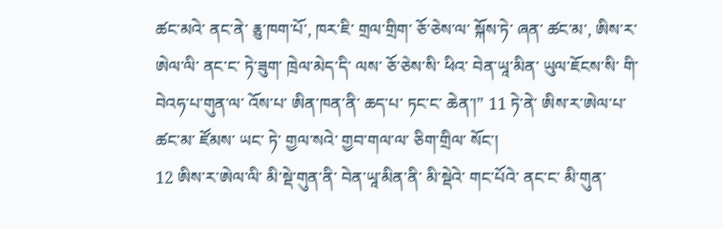ཚང་མའེ་ ནང་ནེ་ རྕུ་ཁག་པོ་, ཁར་ཇི་ གྲལ་གྲིག་ ཅོ་ཅེས་ལ་ སྐོས་ཏེ་ ཞན་ ཚང་མ་, ཨིས་ར་ཨེལ་ལི་ ནང་ང་ ཏེ་ཟུག་ ཁྲེལ་མེད་དི་ ལས་ ཅོ་ཅེས་སི་ ཕིའ་ བེན་ཡཱ་མིན་ ཡུལ་ཇོངས་སི་ གི་བེའཧ་པ་གུན་ལ་ འོས་པ་ ཨིན་ཁན་ནི་ ཆད་པ་ ཏང་ང་ ཆེན་།” 11 ཏེ་ནེ་ ཨིས་ར་ཨེལ་པ་ ཚང་མ་ ཛོམས་ ཡང་ ཏེ་ གྱལ་སའེ་ གྱབ་གལ་ལ་ ཅིག་གྲིལ་ སོང་།
12 ཨིས་ར་ཨེལ་ལི་ མི་སྡེ་གུན་ནི་ བེན་ཡཱ་མིན་ནི་ མི་སྡེའེ་ གང་པོའེ་ ནང་ང་ མི་གུན་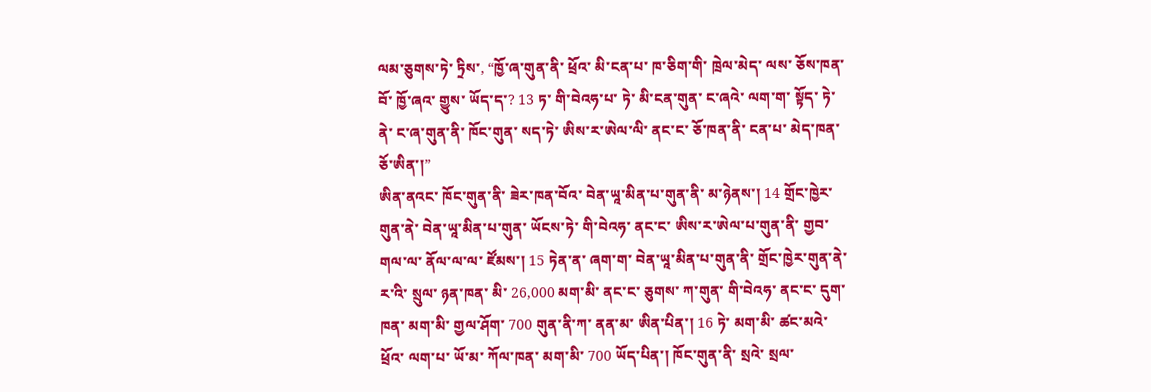ལམ་ཅུགས་ཏེ་ ཏྲིས་, “ཁྱོ་ཞ་གུན་ནི་ ཕྲོའ་ མི་ངན་པ་ ཁ་ཅིག་གི་ ཁྲེལ་མེད་ ལས་ ཅོས་ཁན་བོ་ ཁྱོ་ཞའ་ གྱུས་ ཡོད་ད་? 13 ཏ་ གི་བེའཧ་པ་ ཏེ་ མི་ངན་གུན་ ང་ཞའེ་ ལག་ག་ སྟོད་ ཏེ་ནེ་ ང་ཞ་གུན་ནི་ ཁོང་གུན་ སད་ཏེ་ ཨིས་ར་ཨེལ་ལི་ ནང་ང་ ཅོ་ཁན་ནི་ ངན་པ་ མེད་ཁན་ ཅོ་ཨིན་།”
ཨིན་ནའང་ ཁོང་གུན་ནི་ ཟེར་ཁན་བོའ་ བེན་ཡཱ་མིན་པ་གུན་ནི་ མ་ཉེནས་། 14 གྲོང་ཁྱེར་གུན་ནེ་ བེན་ཡཱ་མིན་པ་གུན་ ཡོངས་ཏེ་ གི་བེའཧ་ ནང་ང་ ཨིས་ར་ཨེལ་པ་གུན་ནི་ གྱབ་གལ་ལ་ ནོལ་ལ་ལ་ ཛོམས་། 15 ཏེན་ན་ ཞག་ག་ བེན་ཡཱ་མིན་པ་གུན་ནི་ གྲོང་ཁྱེར་གུན་ནེ་ ར་འི་ སྲུལ་ ཉན་ཁན་ མི་ 26,000 མག་མི་ ནང་ང་ ཅུགས་ ཀ་གུན་ གི་བེའཧ་ ནང་ང་ དུག་ཁན་ མག་མི་ གྱལ་ཤོག་ 700 གུན་ནི་ཀ་ ནན་མ་ ཨིན་པིན་། 16 ཏེ་ མག་མི་ ཚང་མའེ་ ཕྲོའ་ ལག་པ་ ཡོ་མ་ ཀོལ་ཁན་ མག་མི་ 700 ཡོད་པིན་། ཁོང་གུན་ནི་ སྲའེ་ སྲལ་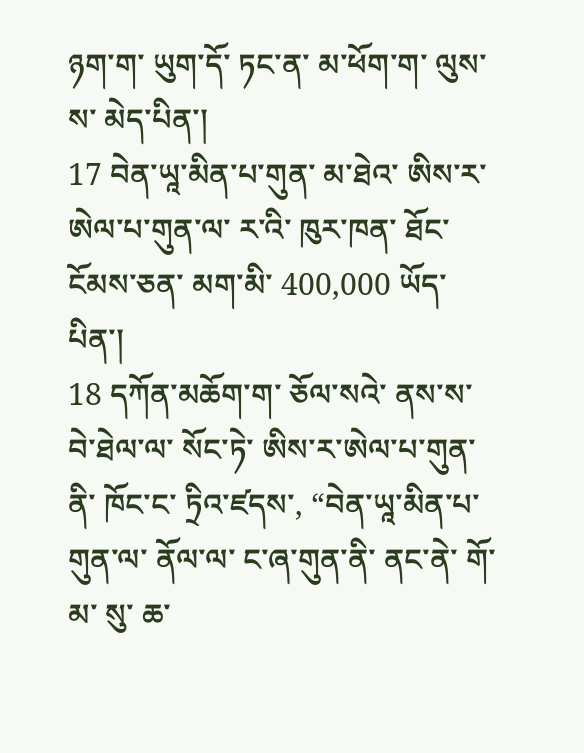ཉག་ག་ ཡུག་དོ་ ཏང་ན་ མ་ཕོག་ག་ ལུས་ས་ མེད་པིན་།
17 བེན་ཡཱ་མིན་པ་གུན་ མ་ཐེའ་ ཨིས་ར་ཨེལ་པ་གུན་ལ་ ར་འི་ ཁུར་ཁན་ ཐོང་ངོམས་ཅན་ མག་མི་ 400,000 ཡོད་པིན་།
18 དཀོན་མཆོག་ག་ ཅོལ་སའེ་ ནས་ས་ བེ་ཐེལ་ལ་ སོང་ཏེ་ ཨིས་ར་ཨེལ་པ་གུན་ནི་ ཁོང་ང་ ཏྲིའ་ཛདས་, “བེན་ཡཱ་མིན་པ་གུན་ལ་ ནོལ་ལ་ ང་ཞ་གུན་ནི་ ནང་ནེ་ གོ་མ་ སུ་ ཆ་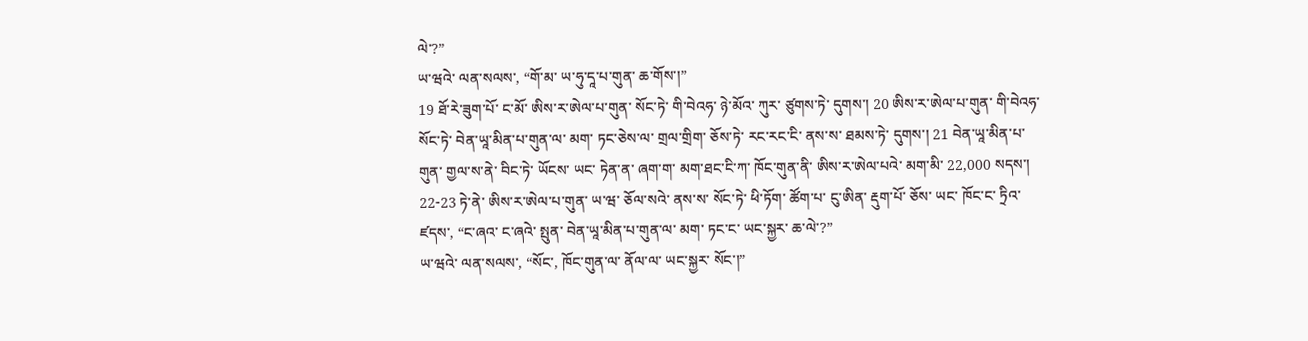ལེ་?”
ཡ་ཝའེ་ ལན་སལས་, “གོ་མ་ ཡ་ཧུ་དཱ་པ་གུན་ ཆ་གོས་།”
19 ཐོ་རེ་ཟུག་པོ་ ང་མོ་ ཨིས་ར་ཨེལ་པ་གུན་ སོང་ཏེ་ གི་བེའཧ་ ཉེ་མོའ་ ཀུར་ ཙུགས་ཏེ་ དུགས་། 20 ཨིས་ར་ཨེལ་པ་གུན་ གི་བེའཧ་ སོང་ཏེ་ བེན་ཡཱ་མིན་པ་གུན་ལ་ མག་ ཏང་ཅེས་ལ་ གྲལ་གྲིག་ ཅོས་ཏེ་ རང་རང་ངི་ ནས་ས་ ཐམས་ཏེ་ དུགས་། 21 བེན་ཡཱ་མིན་པ་གུན་ གྱལ་ས་ནེ་ བིང་ཏེ་ ཡོངས་ ཡང་ ཏེན་ན་ ཞག་ག་ མག་ཐང་ངི་ཀ་ ཁོང་གུན་ནི་ ཨིས་ར་ཨེལ་པའེ་ མག་མི་ 22,000 སདས་། 22-23 ཏེ་ནེ་ ཨིས་ར་ཨེལ་པ་གུན་ ཡ་ཝ་ ཅོལ་སའེ་ ནས་ས་ སོང་ཏེ་ ཕི་ཏོག་ ཚོག་པ་ ངུ་ཨིན་ རྡུག་པོ་ ཅོས་ ཡང་ ཁོང་ང་ ཏྲིའ་ ཛདས་, “ང་ཞའ་ ང་ཞའེ་ སྤུན་ བེན་ཡཱ་མིན་པ་གུན་ལ་ མག་ ཏང་ང་ ཡང་སྐྱར་ ཆ་ལེ་?”
ཡ་ཝའེ་ ལན་སལས་, “སོང་, ཁོང་གུན་ལ་ ནོལ་ལ་ ཡང་སྐྱར་ སོང་།”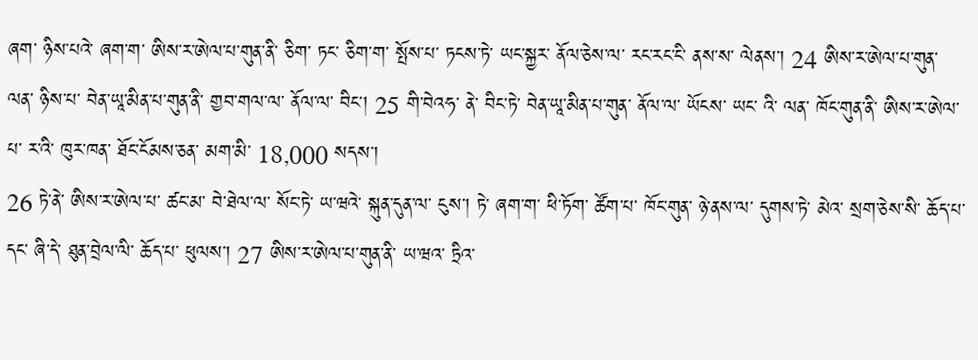ཞག་ ཉིས་པའེ་ ཞག་ག་ ཨིས་ར་ཨེལ་པ་གུན་ནི་ ཅིག་ ཏང་ ཅིག་ག་ སྤོས་པ་ ཏངས་ཏེ་ ཡང་སྐྱར་ ནོལ་ཅེས་ལ་ རང་རང་ངི་ ནས་ས་ ལེནས་། 24 ཨིས་ར་ཨེལ་པ་གུན་ ལན་ ཉིས་པ་ བེན་ཡཱ་མིན་པ་གུན་ནི་ གྱབ་གལ་ལ་ ནོལ་ལ་ བིང་། 25 གི་བེའཧ་ ནེ་ བིང་ཏེ་ བེན་ཡཱ་མིན་པ་གུན་ ནོལ་ལ་ ཡོངས་ ཡང་ འི་ ལན་ ཁོང་གུན་ནི་ ཨིས་ར་ཨེལ་པ་ ར་འི་ ཁུར་ཁན་ ཐོང་ངོམས་ཅན་ མག་མི་ 18,000 སདས་།
26 ཏེ་ནེ་ ཨིས་ར་ཨེལ་པ་ ཚང་མ་ བེ་ཐེལ་ལ་ སོང་ཏེ་ ཡ་ཝའེ་ སྐུན་དུན་ལ་ ངུས་། ཏེ་ ཞག་ག་ ཕི་ཏོག་ ཚོག་པ་ ཁོང་གུན་ ཉེ་ནས་ལ་ དུགས་ཏེ་ མེའ་ སྲག་ཅེས་སི་ ཆོད་པ་ དང་ ཞི་དེ་ ཐུན་བྲེལ་ལི་ ཆོད་པ་ ཕུལས་། 27 ཨིས་ར་ཨེལ་པ་གུན་ནི་ ཡ་ཝའ་ ཏྲིའ་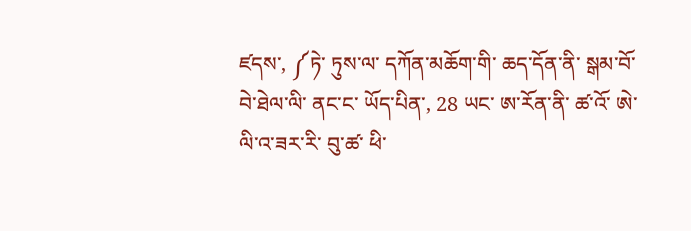ཛདས་, ༼ཏེ་ ཏུས་ལ་ དཀོན་མཆོག་གི་ ཆད་དོན་ནི་ སྒམ་བོ་ བེ་ཐེལ་ལི་ ནང་ང་ ཡོད་པིན་, 28 ཡང་ ཨ་རོན་ནི་ ཚ་འོ་ ཨེ་ལི་འ་ཟར་རི་ བུ་ཚ་ ཕི་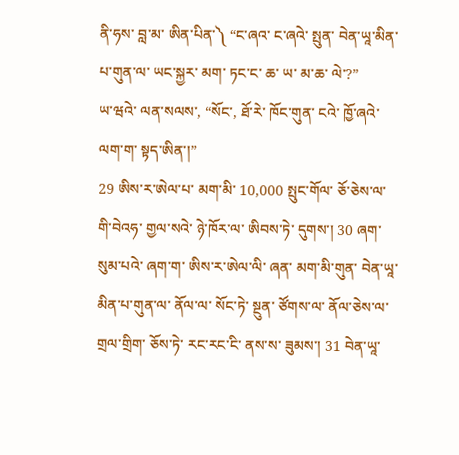ནི་ཧས་ བླ་མ་ ཨིན་པིན་༽ “ང་ཞའ་ ང་ཞའེ་ སྤུན་ བེན་ཡཱ་མིན་པ་གུན་ལ་ ཡང་སྐྱར་ མག་ ཏང་ང་ ཆ་ ཡ་ མ་ཆ་ ལེ་?”
ཡ་ཝའེ་ ལན་སལས་, “སོང་, ཐོ་རེ་ ཁོང་གུན་ ངའེ་ ཁྱོ་ཞའེ་ ལག་ག་ སྟད་ཨིན་།”
29 ཨིས་ར་ཨེལ་པ་ མག་མི་ 10,000 སྤུང་གོལ་ ཅོ་ཅེས་ལ་ གི་བེའཧ་ གྱལ་སའེ་ ཉེ་ཁོར་ལ་ ཨིབས་ཏེ་ དུགས་། 30 ཞག་ སུམ་པའེ་ ཞག་ག་ ཨིས་ར་ཨེལ་ལི་ ཞན་ མག་མི་གུན་ བེན་ཡཱ་མིན་པ་གུན་ལ་ ནོལ་ལ་ སོང་ཏེ་ སྔུན་ ཙོགས་ལ་ ནོལ་ཅེས་ལ་ གྲལ་གྲིག་ ཅོས་ཏེ་ རང་རང་ངི་ ནས་ས་ ཟུམས་། 31 བེན་ཡཱ་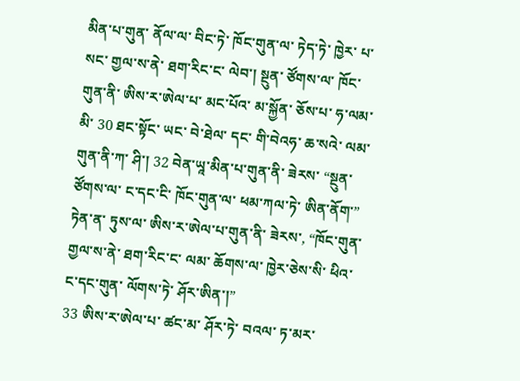མིན་པ་གུན་ ནོལ་ལ་ བིང་ཏེ་ ཁོང་གུན་ལ་ ཏེད་ཏེ་ ཁྱེར་ པ་སང་ གྱལ་ས་ནེ་ ཐག་རིང་ང་ ལེབ་། སྔུན་ ཙོགས་ལ་ ཁོང་གུན་ནི་ ཨིས་ར་ཨེལ་པ་ མང་པོའ་ མ་སྐྱོན་ ཅོས་པ་ ཧ་ལམ་ མི་ 30 ཐང་སྟོང་ ཡང་ བེ་ཐེལ་ དང་ གི་བེའཧ་ ཆ་སའེ་ ལམ་གུན་ནི་ཀ་ ཤི་། 32 བེན་ཡཱ་མིན་པ་གུན་ནི་ ཟེརས་ “སྔུན་ ཙོགས་ལ་ ང་དང་ངི་ ཁོང་གུན་ལ་ ཕམ་ཀལ་ཏེ་ ཨིན་ནོག་” ཏེན་ན་ ཏུས་ལ་ ཨིས་ར་ཨེལ་པ་གུན་ནི་ ཟེརས་, “ཁོང་གུན་ གྱལ་ས་ནེ་ ཐག་རིང་ང་ ལམ་ ཆོགས་ལ་ ཁྱེར་ཅེས་སི་ ཕིའ་ ང་དང་གུན་ ལོགས་ཏེ་ ཤོར་ཨིན་།”
33 ཨིས་ར་ཨེལ་པ་ ཚང་མ་ ཤོར་ཏེ་ བའལ་ ཏ་མར་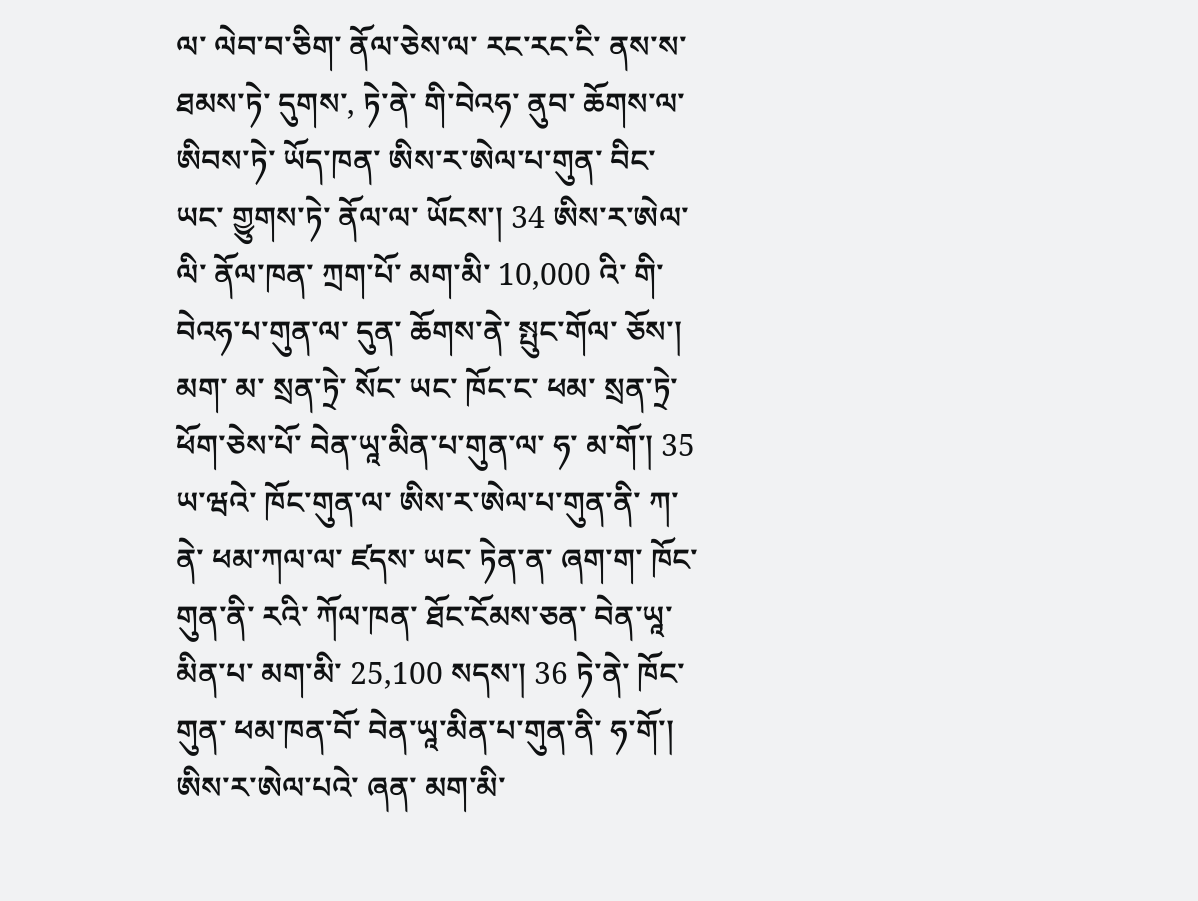ལ་ ལེབ་བ་ཅིག་ ནོལ་ཅེས་ལ་ རང་རང་ངི་ ནས་ས་ ཐམས་ཏེ་ དུགས་, ཏེ་ནེ་ གི་བེའཧ་ ནུབ་ ཆོགས་ལ་ ཨིབས་ཏེ་ ཡོད་ཁན་ ཨིས་ར་ཨེལ་པ་གུན་ བིང་ ཡང་ གྱུགས་ཏེ་ ནོལ་ལ་ ཡོངས་། 34 ཨིས་ར་ཨེལ་ལི་ ནོལ་ཁན་ ཀྲག་པོ་ མག་མི་ 10,000 འི་ གི་བེའཧ་པ་གུན་ལ་ དུན་ ཆོགས་ནེ་ སྤུང་གོལ་ ཅོས་། མག་ མ་ སྲན་ཏྲེ་ སོང་ ཡང་ ཁོང་ང་ ཕམ་ སྲན་ཏྲེ་ ཕོག་ཅེས་པོ་ བེན་ཡཱ་མིན་པ་གུན་ལ་ ཧ་ མ་གོ་། 35 ཡ་ཝའེ་ ཁོང་གུན་ལ་ ཨིས་ར་ཨེལ་པ་གུན་ནི་ ཀ་ནེ་ ཕམ་ཀལ་ལ་ ཛདས་ ཡང་ ཏེན་ན་ ཞག་ག་ ཁོང་གུན་ནི་ རའི་ ཀོལ་ཁན་ ཐོང་ངོམས་ཅན་ བེན་ཡཱ་མིན་པ་ མག་མི་ 25,100 སདས་། 36 ཏེ་ནེ་ ཁོང་གུན་ ཕམ་ཁན་བོ་ བེན་ཡཱ་མིན་པ་གུན་ནི་ ཧ་གོ་།
ཨིས་ར་ཨེལ་པའེ་ ཞན་ མག་མི་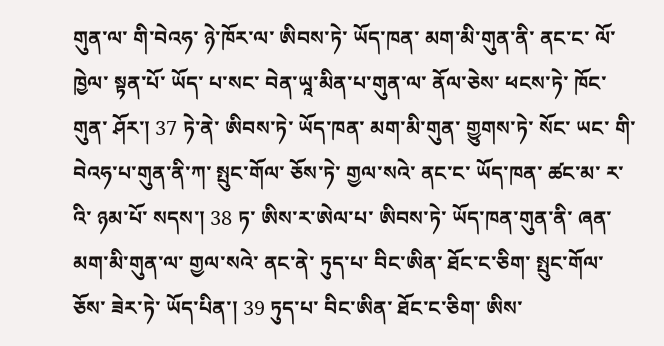གུན་ལ་ གི་བེའཧ་ ཉེ་ཁོར་ལ་ ཨིབས་ཏེ་ ཡོད་ཁན་ མག་མི་གུན་ནི་ ནང་ང་ ལོ་ཁྱེལ་ སྟན་པོ་ ཡོད་ པ་སང་ བེན་ཡཱ་མིན་པ་གུན་ལ་ ནོལ་ཅེས་ ཕངས་ཏེ་ ཁོང་གུན་ ཤོར་། 37 ཏེ་ནེ་ ཨིབས་ཏེ་ ཡོད་ཁན་ མག་མི་གུན་ གྱུགས་ཏེ་ སོང་ ཡང་ གི་བེའཧ་པ་གུན་ནི་ཀ་ སྤུང་གོལ་ ཅོས་ཏེ་ གྱལ་སའེ་ ནང་ང་ ཡོད་ཁན་ ཚང་མ་ ར་འི་ ཉམ་པོ་ སདས་། 38 ཏ་ ཨིས་ར་ཨེལ་པ་ ཨིབས་ཏེ་ ཡོད་ཁན་གུན་ནི་ ཞན་ མག་མི་གུན་ལ་ གྱལ་སའེ་ ནང་ནེ་ ཏུད་པ་ བིང་ཨིན་ ཐོང་ང་ཅིག་ སྤུང་གོལ་ ཅོས་ ཟེར་ཏེ་ ཡོད་པིན་། 39 ཏུད་པ་ བིང་ཨིན་ ཐོང་ང་ཅིག་ ཨིས་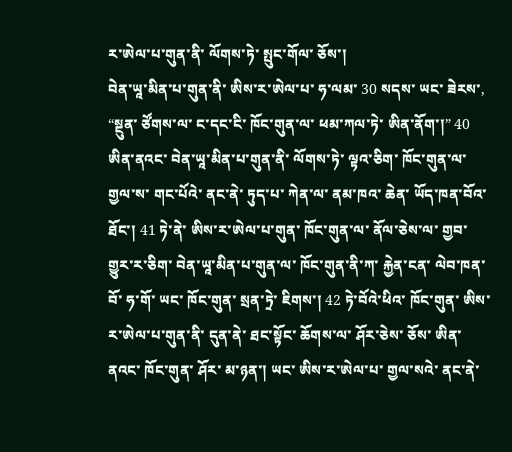ར་ཨེལ་པ་གུན་ནི་ ལོགས་ཏེ་ སྤུང་གོལ་ ཅོས་།
བེན་ཡཱ་མིན་པ་གུན་ནི་ ཨིས་ར་ཨེལ་པ་ ཧ་ལམ་ 30 སདས་ ཡང་ ཟེརས་, “སྔུན་ ཙོགས་ལ་ ང་དང་ངི་ ཁོང་གུན་ལ་ ཕམ་ཀལ་ཏེ་ ཨིན་ནོག་།” 40 ཨིན་ནའང་ བེན་ཡཱ་མིན་པ་གུན་ནི་ ལོགས་ཏེ་ ལྟའ་ཅིག་ ཁོང་གུན་ལ་ གྱལ་ས་ གང་པོའེ་ ནང་ནེ་ ཏུད་པ་ ཀེན་ལ་ ནམ་ཁའ་ ཆེན་ ཡོད་ཁན་བོའ་ ཐོང་། 41 ཏེ་ནེ་ ཨིས་ར་ཨེལ་པ་གུན་ ཁོང་གུན་ལ་ ནོལ་ཅེས་ལ་ གྱབ་ གྱུར་ར་ཅིག་ བེན་ཡཱ་མིན་པ་གུན་ལ་ ཁོང་གུན་ནི་ཀ་ རྐྱེན་ངན་ ལེབ་ཁན་བོ་ ཧ་གོ་ ཡང་ ཁོང་གུན་ སྲན་ཏྲེ་ ཇིགས་། 42 ཏེ་བོའེ་ཕིའ་ ཁོང་གུན་ ཨིས་ར་ཨེལ་པ་གུན་ནི་ དུན་ནེ་ ཐང་སྟོང་ ཆོགས་ལ་ ཤོར་ཅེས་ ཅོས་ ཨིན་ནའང་ ཁོང་གུན་ ཤོར་ མ་ཉན་། ཡང་ ཨིས་ར་ཨེལ་པ་ གྱལ་སའེ་ ནང་ནེ་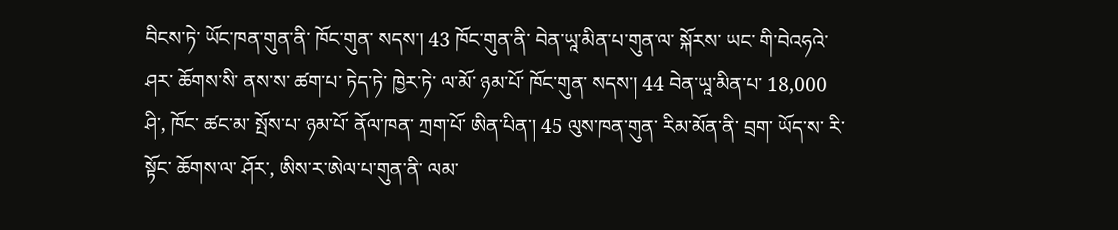བིངས་ཏེ་ ཡོང་ཁན་གུན་ནི་ ཁོང་གུན་ སདས་། 43 ཁོང་གུན་ནི་ བེན་ཡཱ་མིན་པ་གུན་ལ་ སྐོརས་ ཡང་ གི་བེའཧའེ་ ཤར་ ཆོགས་སི་ ནས་ས་ ཚག་པ་ ཏེད་ཏེ་ ཁྱེར་ཏེ་ ལ་མོ་ ཉམ་པོ་ ཁོང་གུན་ སདས་། 44 བེན་ཡཱ་མིན་པ་ 18,000 ཤི་, ཁོང་ ཚང་མ་ སྤོས་པ་ ཉམ་པོ་ ནོལ་ཁན་ ཀྲག་པོ་ ཨིན་པིན་། 45 ལུས་ཁན་གུན་ རིམ་མོན་ནི་ བྲག་ ཡོད་ས་ རི་སྟོང་ ཆོགས་ལ་ ཤོར་, ཨིས་ར་ཨེལ་པ་གུན་ནི་ ལམ་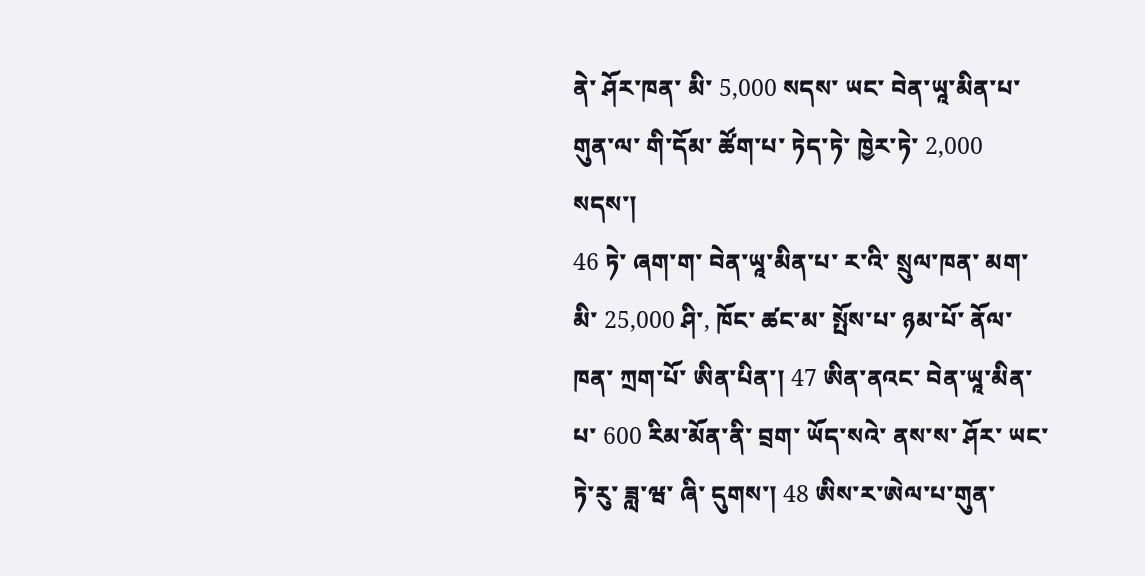ནེ་ ཤོར་ཁན་ མི་ 5,000 སདས་ ཡང་ བེན་ཡཱ་མིན་པ་གུན་ལ་ གི་དོམ་ ཚོག་པ་ ཏེད་ཏེ་ ཁྱེར་ཏེ་ 2,000 སདས་།
46 ཏེ་ ཞག་ག་ བེན་ཡཱ་མིན་པ་ ར་འི་ སྲུལ་ཁན་ མག་མི་ 25,000 ཤི་, ཁོང་ ཚང་མ་ སྤོས་པ་ ཉམ་པོ་ ནོལ་ཁན་ ཀྲག་པོ་ ཨིན་པིན་། 47 ཨིན་ནའང་ བེན་ཡཱ་མིན་པ་ 600 རིམ་མོན་ནི་ བྲག་ ཡོད་སའེ་ ནས་ས་ ཤོར་ ཡང་ ཏེ་རུ་ ཟླ་ཝ་ ཞི་ དུགས་། 48 ཨིས་ར་ཨེལ་པ་གུན་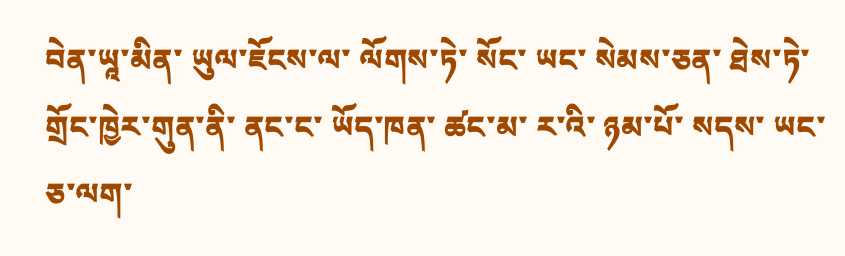བེན་ཡཱ་མིན་ ཡུལ་ཇོངས་ལ་ ལོགས་ཏེ་ སོང་ ཡང་ སེམས་ཅན་ ཐེས་ཏེ་ གྲོང་ཁྱེར་གུན་ནི་ ནང་ང་ ཡོད་ཁན་ ཚང་མ་ ར་འི་ ཉམ་པོ་ སདས་ ཡང་ ཅ་ལག་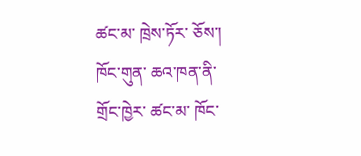ཚང་མ་ ཁྲེས་ཏོར་ ཅོས་། ཁོང་གུན་ ཆའ་ཁན་ནི་ གྲོང་ཁྱེར་ ཚང་མ་ ཁོང་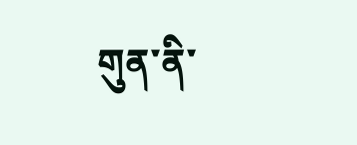གུན་ནི་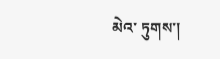མེའ་ ཏུགས་།